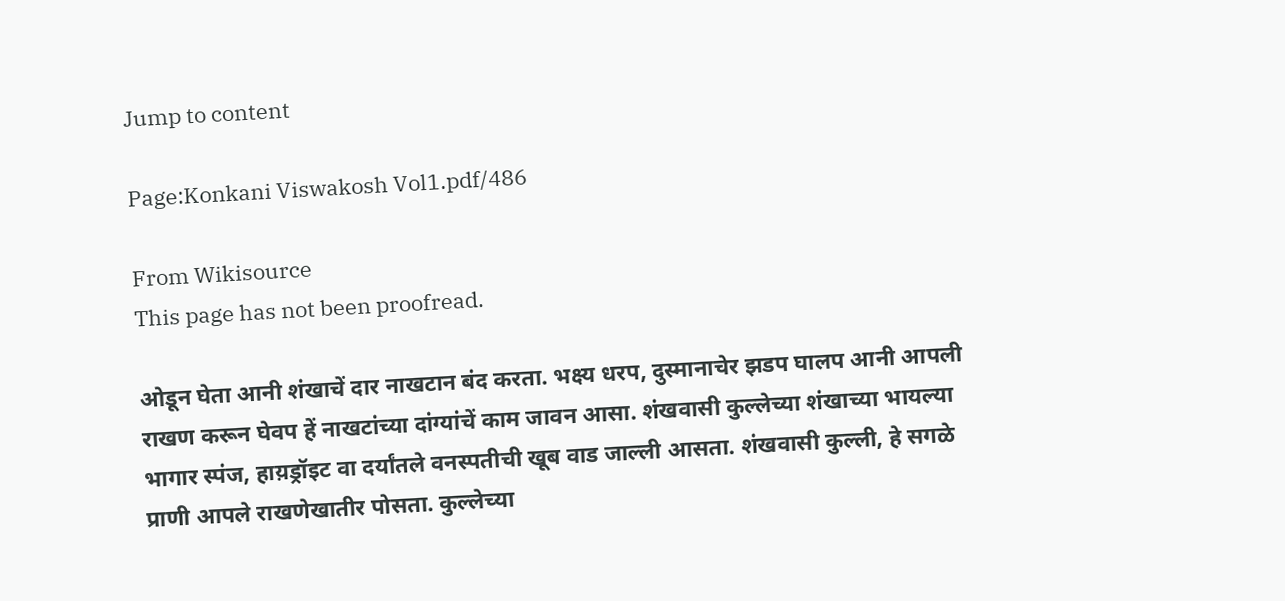Jump to content

Page:Konkani Viswakosh Vol1.pdf/486

From Wikisource
This page has not been proofread.

ओडून घेता आनी शंखाचें दार नाखटान बंद करता. भक्ष्य धरप, दुस्मानाचेर झडप घालप आनी आपली राखण करून घेवप हें नाखटांच्या दांग्यांचें काम जावन आसा. शंखवासी कुल्लेच्या शंखाच्या भायल्या भागार स्पंज, हाय़ड्रॉइट वा दर्यांतले वनस्पतीची खूब वाड जाल्ली आसता. शंखवासी कुल्ली, हे सगळे प्राणी आपले राखणेखातीर पोसता. कुल्लेच्या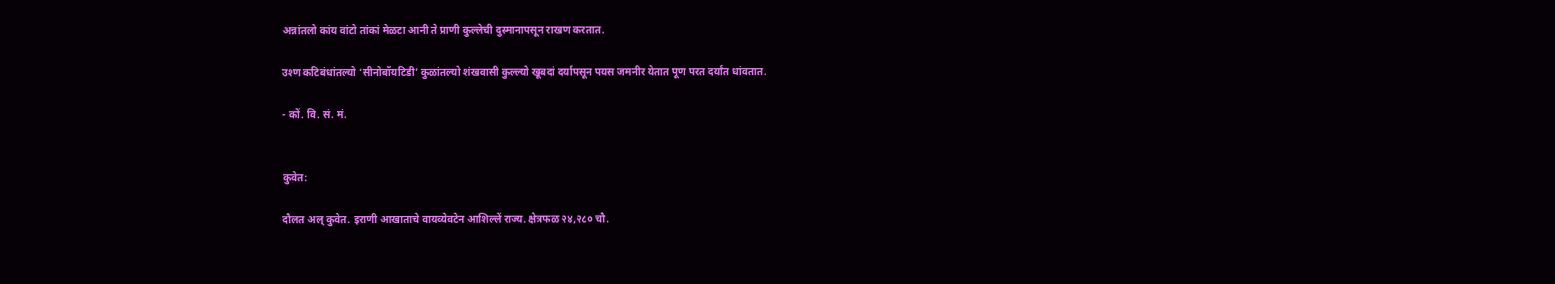अन्नांतलो कांय वांटो तांकां मेळटा आनी ते प्राणी कुल्लेची दुस्मानापसून राखण करतात.

उश्ण कटिबंधांतल्यो ‘सीनोबॉयटिडी’ कुळांतल्यो शंखवासी कुल्ल्यो खूबदां दर्यापसून पयस जमनीर येतात पूण परत दर्यांत धांवतात.

- कों. वि. सं. मं.


कुवेत:

दौलत अल्‌ कुवेत. इराणी आखाताचे वायव्येवटेन आशिल्लें राज्य. क्षेत्रफळ २४,२८० चौ.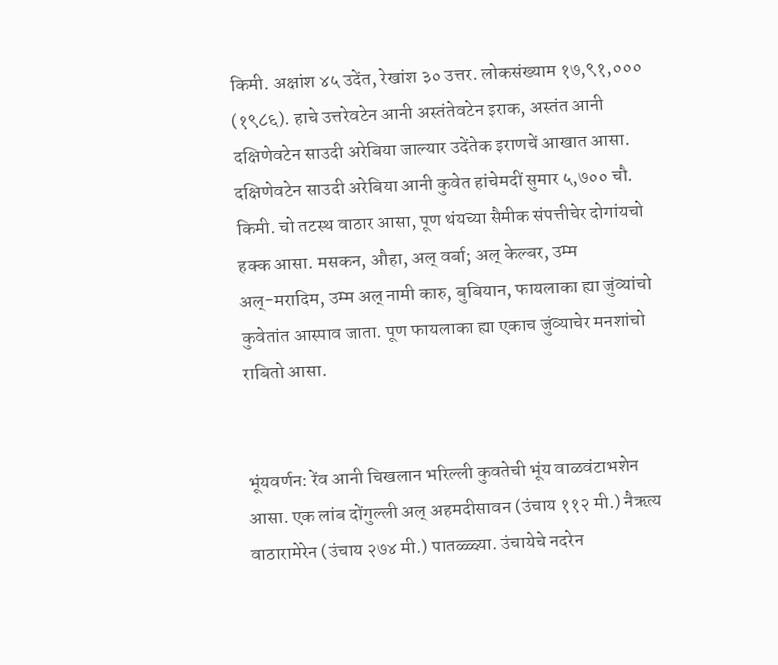किमी. अक्षांश ४५ उदेंत, रेखांश ३० उत्तर. लोकसंख्याम १७,९१,००० (१९८६). हाचे उत्तरेवटेन आनी अस्तंतेवटेन इराक, अस्तंत आनी दक्षिणेवटेन साउदी अरेबिया जाल्यार उदेंतेक इराणचें आखात आसा. दक्षिणेवटेन साउदी अरेबिया आनी कुवेत हांचेमदीं सुमार ५,७०० चौ. किमी. चो तटस्थ वाठार आसा, पूण थंयच्या सैमीक संपत्तीचेर दोगांयचो हक्क आसा. मसकन, औहा, अल्‌ वर्बा; अल्‌ केल्बर, उम्म अल्‌-मरादिम, उम्म अल्‌ नामी कारु, बुबियान, फायलाका ह्या जुंव्यांचो कुवेतांत आस्पाव जाता. पूण फायलाका ह्या एकाच जुंव्याचेर मनशांचो राबितो आसा.


भूंयवर्णन: रेंव आनी चिखलान भरिल्ली कुवतेची भूंय वाळवंटाभशेन आसा. एक लांब दोंगुल्ली अल्‌ अहमदीसावन (उंचाय ११२ मी.) नैऋत्य वाठारामेरेन (उंचाय २७४ मी.) पातळ्ळ्य़ा. उंचायेचे नदरेन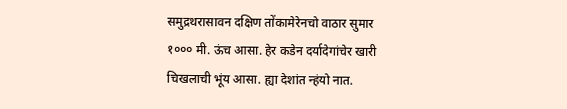समुद्रथरासावन दक्षिण तोंकामेरेनचो वाठार सुमार १००० मी. ऊंच आसा. हेर कडेन दर्यादेगांचेर खारी चिखलाची भूंय आसा. ह्या देशांत न्हंयो नात.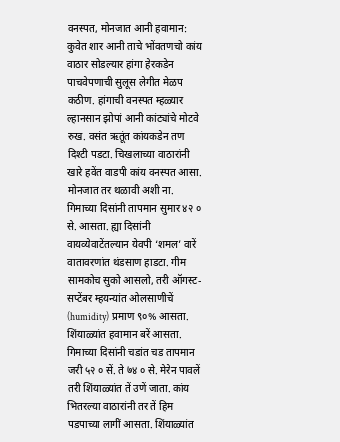वनस्पत, मोनजात आनी हवामान: कुवेत शार आनी ताचे भोंवतणचो कांय वाठार सोडल्यार हांगा हेरकडेन पाचवेपणाची सुलूस लेगीत मेळप कठीण. हांगाची वनस्पत म्हळ्यार ल्हानसान झोपां आनी कांट्यांचे मोटवे रुख. वसंत ऋतूंत कांयकडेन तण दिश्टी पडटा. चिखलाच्या वाठारांनी खारे हवेंत वाडपी कांय वनस्पत आसा. मोनजात तर थळावी अशी ना. गिमाच्या दिसांनी तापमान सुमार ४२ ० से. आसता. ह्या दिसांनी वायव्येवाटेंतल्यान येवपी ‘शमल’ वारें वातावरणांत थंडसाण हाडटा. गीम सामकोच सुको आसलो, तरी ऑगस्ट-सप्टेंबर म्हयन्यांत ओलसाणीचें (humidity) प्रमाण ९०% आसता. शिंयाळ्यांत हवामान बरें आसता. गिमाच्या दिसांनी चडांत चड तापमान जरी ५२ ० सें. ते ७४ ० से. मेरेन पावलें तरी शिंयाळ्यांत तें उणें जाता. कांय भितरल्या वाठारांनी तर तें हिम पडपाच्या लागीं आसता. शिंयाळ्यांत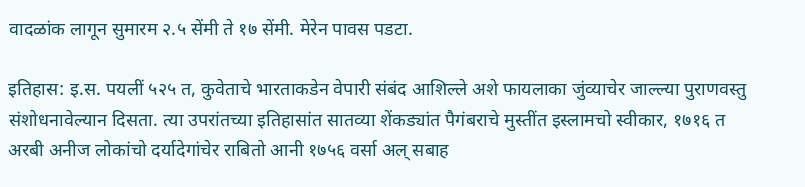वादळांक लागून सुमारम २.५ सेंमी ते १७ सेंमी. मेरेन पावस पडटा.

इतिहास: इ.स. पयलीं ५२५ त, कुवेताचे भारताकडेन वेपारी संबंद आशिल्ले अशे फायलाका जुंव्याचेर जाल्ल्या पुराणवस्तु संशोधनावेल्यान दिसता. त्या उपरांतच्या इतिहासांत सातव्या शेंकड्यांत पैगंबराचे मुस्तींत इस्लामचो स्वीकार, १७१६ त अरबी अनीज लोकांचो दर्यादेगांचेर राबितो आनी १७५६ वर्सा अल्‌ सबाह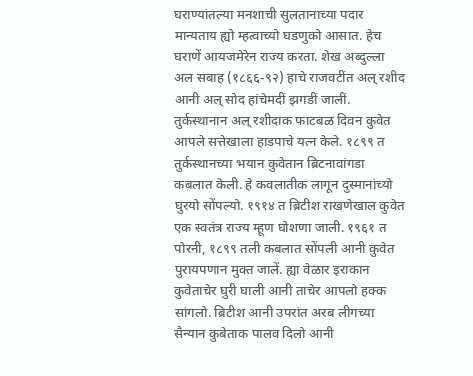घराण्यांतल्या मनशाची सुलतानाच्या पदार मान्यताय ह्यो म्हत्वाच्यो घडणुको आसात. हेच घराणें आयजमेरेन राज्य करता. शेख अब्दुल्ला अल सबाह (१८६६-९२) हाचे राजवटींत अल्‌ रशीद आनी अल्‌ सोद हांचेमदीं झगडीं जालीं. तुर्कस्थानान अल्‌ रशीदाक फाटबळ दिवन कुवेत आपले सत्तेखाला हाडपाचे यत्न केले. १८९९ त तुर्कस्थानच्या भयान कुवेतान ब्रिटनावांगडा कबलात केली. हे कवलातीक लागून दुस्मानांच्यो घुरयो सोंपल्यो. १९१४ त ब्रिटीश राखणेखाल कुवेत एक स्वतंत्र राज्य म्हूण घोशणा जाली. १९६१ त पोरनी, १८९९ तली कबलात सोंपली आनी कुवेत पुरायपणान मुक्त जालें. ह्या वेळार इराकान कुवेताचेर घुरी घाली आनी ताचेर आपलो हक्क सांगलो. ब्रिटीश आनी उपरांत अरब लीगच्या सैन्यान कुबेताक पालव दिलो आनी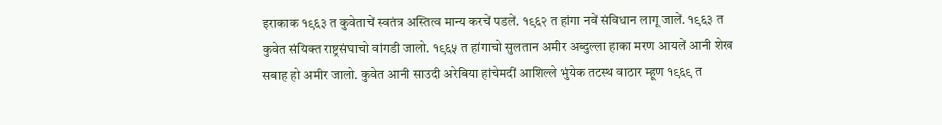इराकाक १९६३ त कुवेताचें स्वतंत्र अस्तित्व मान्य करचें पडलें. १९६२ त हांगा नवें संविधान लागू जालें. १९६३ त कुवेत संयिक्त राष्ट्रसंघाचो वांगडी जालो. १९६५ त हांगाचो सुलतान अमीर अब्दुल्ला हाका मरण आयलें आनी शेख सबाह हो अमीर जालो. कुवेत आनी साउदी अरेबिया हांचेमदीं आशिल्ले भुंयेक तटस्थ वाठार म्हूण १९६९ त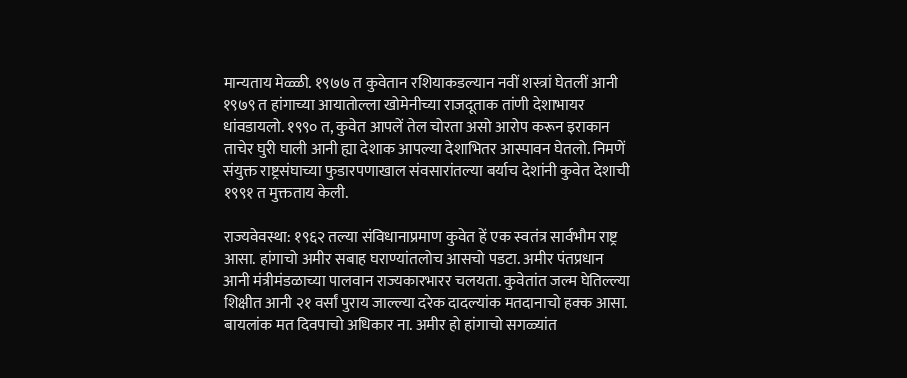मान्यताय मेळ्ळी. १९७७ त कुवेतान रशियाकडल्यान नवीं शस्त्रां घेतलीं आनी १९७९ त हांगाच्या आयातोल्ला खोमेनीच्या राजदूताक तांणी देशाभायर धांवडायलो. १९९० त, कुवेत आपलें तेल चोरता असो आरोप करून इराकान ताचेर घुरी घाली आनी ह्या देशाक आपल्या देशाभितर आस्पावन घेतलो. निमणें संयुक्त राष्ट्रसंघाच्या फुडारपणाखाल संवसारांतल्या बर्याच देशांनी कुवेत देशाची १९९१ त मुक्तताय केली.

राज्यवेवस्था: १९६२ तल्या संविधानाप्रमाण कुवेत हें एक स्वतंत्र सार्वभौम राष्ट्र आसा. हांगाचो अमीर सबाह घराण्यांतलोच आसचो पडटा. अमीर पंतप्रधान आनी मंत्रीमंडळाच्या पालवान राज्यकारभारर चलयता. कुवेतांत जल्म घेतिल्ल्या शिक्षीत आनी २१ वर्सां पुराय जाल्ल्या दरेक दादल्यांक मतदानाचो हक्क आसा. बायलांक मत दिवपाचो अधिकार ना. अमीर हो हांगाचो सगळ्यांत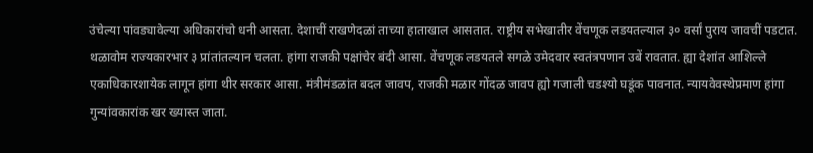उंचेल्या पांवड्यावेल्या अधिकारांचो धनी आसता. देशाचीं राखणेदळां ताच्या हाताखाल आसतात. राष्ट्रीय सभेखातीर वेंचणूक लडयतल्याल ३० वर्सां पुराय जावचीं पडटात. थळावोम राज्यकारभार ३ प्रांतांतल्यान चलता. हांगा राजकी पक्षांचेर बंदी आसा. वेंचणूक लडयतले सगळे उमेदवार स्वतंत्रपणान उबें रावतात. ह्या देशांत आशिल्ले एकाधिकारशायेक लागून हांगा थीर सरकार आसा. मंत्रीमंडळांत बदल जावप, राजकी मळार गोंदळ जावप ह्यो गजाली चडश्यो घडूंक पावनात. न्यायवेवस्थेप्रमाण हांगा गुन्यांवकारांक खर ख्यास्त जाता.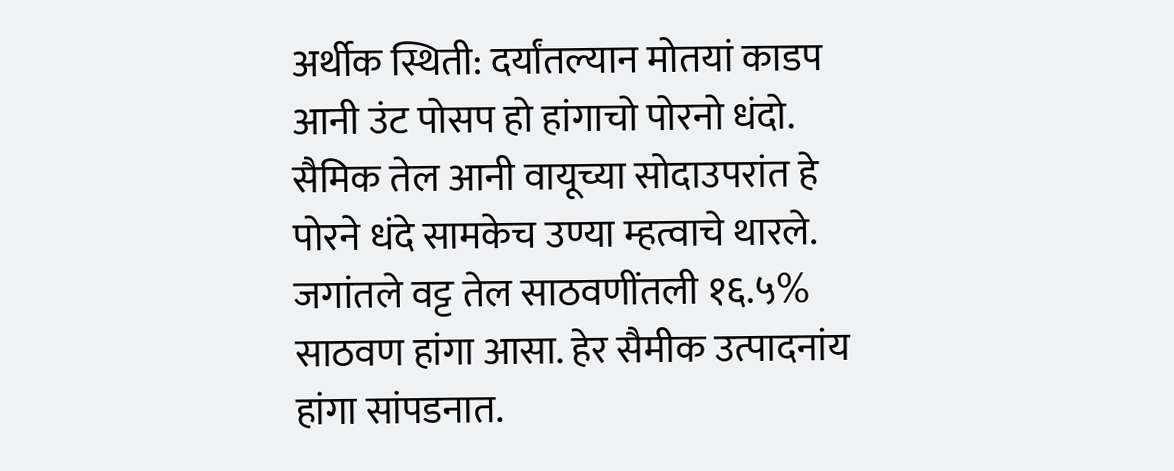अर्थीक स्थिती: दर्यांतल्यान मोतयां काडप आनी उंट पोसप हो हांगाचो पोरनो धंदो. सैमिक तेल आनी वायूच्या सोदाउपरांत हे पोरने धंदे सामकेच उण्या म्हत्वाचे थारले. जगांतले वट्ट तेल साठवणींतली १६.५% साठवण हांगा आसा. हेर सैमीक उत्पादनांय हांगा सांपडनात.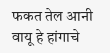फकत तेल आनी वायू हे हांगाचे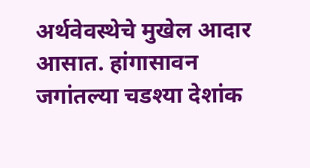अर्थवेवस्थेचे मुखेल आदार आसात. हांगासावन जगांतल्या चडश्या देशांक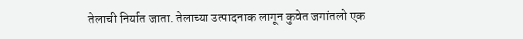तेलाची निर्यात जाता. तेलाच्या उत्पादनाक लागून कुवेत जगांतलो एक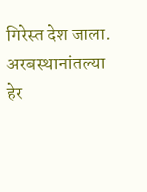गिरेस्त देश जाला. अरबस्थानांतल्या हेर